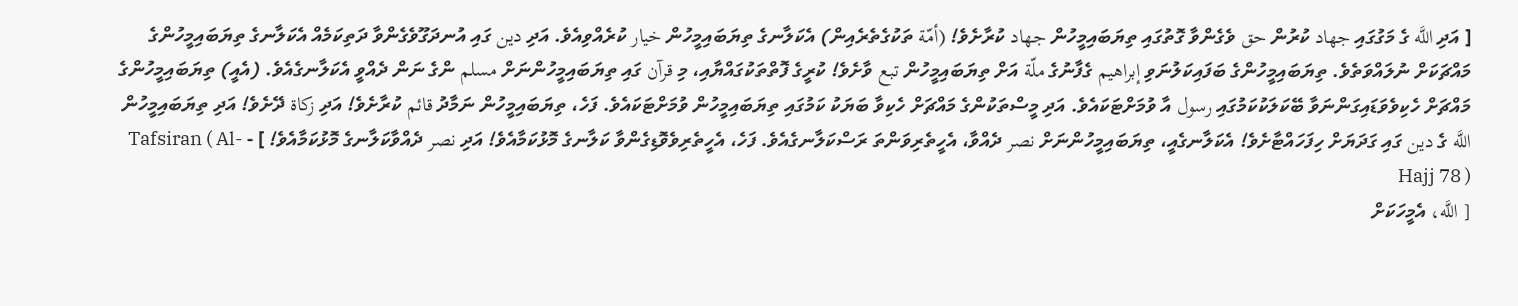[ އަދި اللَّه ގެ މަގުގައި جهاد ކުރުން حق ވެގެންވާ ގޮތުގައި ތިޔަބައިމީހުން جهاد ކުރާށެވެ! (أمّة ތަކުގެތެރެއިން) އެކަލާނގެ ތިޔަބައިމީހުން خيار ކުރެއްވިއެވެ. އަދި دين ގައި އުނދަގޫވެގެންވާ ދަތިކަމެއް އެކަލާނގެ ތިޔަބައިމީހުންގެ މައްޗަކަށް ނުލައްވަތެވެ. ތިޔަބައިމީހުންގެ ބަފައިކަލުނަވި إبراهيم ގެފާނުގެ ملّة އަށް ތިޔަބައިމީހުން تبع ވާށެވެ! ކުރީގެ ފޮތްތަކުގައްޔާއި، މި قرآن ގައި ތިޔަބައިމީހުންނަށް مسلم ންގެ ނަން ދެއްވީ އެކަލާނގެއެވެ. (އެއީ) ތިޔަބައިމީހުންގެ މައްޗަށް ހެކިވެވަޑައިގަންނަވާ ބޭކަލަކުކަމުގައި رسول އާ ވުމަށްޓަކައެވެ. އަދި މީސްތަކުންގެ މައްޗަށް ހެކިވާ ބަޔަކު ކަމުގައި ތިޔަބައިމީހުން ވުމަށްޓަކައެވެ. ފަހެ، ތިޔަބައިމީހުން ނަމާދު قائم ކުރާށެވެ! އަދި زكاة ދޭށެވެ! އަދި ތިޔަބައިމީހުން اللَّه ގެ دين ގައި ގަދަޔަށް ހިފަހައްޓާށެވެ! އެކަލާނގެއީ، ތިޔަބައިމީހުންނަށް نصر ދެއްވާ، އެހީތެރިވަންތަ ރަސްކަލާނގެއެވެ. ފަހެ، އެހީތެރިވެވޮޑިގެންވާ ކަލާނގެ މޮޅުކަމާއެވެ! އަދި نصر ދެއްވާކަލާނގެ މޮޅުކަމާއެވެ! ] - Tafsiran ( Al-Hajj 78 )
[ اللَّه، އެމީހަކަށް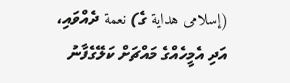(إسلامى هداية ގެ) نعمة ދެއްވައި، އަދި އެމީހެއްގެ މައްޗަށް ކަލޭގެފާނު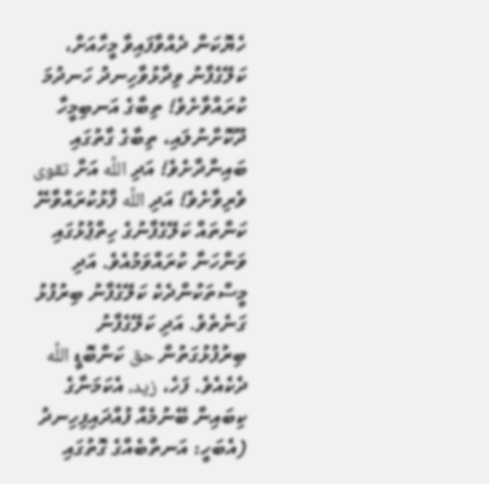ހެޔޮކަން ދެއްވާފައިވާ މީހާއަށް، ކަލޭގެފާނު ވިދާޅުވާހިނދު ހަނދުމަ ކުރައްވާށެވެ! ތިބާގެ އަނބިމީހާ ދޫކޮށްނުލައި، ތިބާގެ ގާތުގައި ބައިންދާށެވެ! އަދި اللَّه އަށް تقوى ވެރިވާށެވެ! އަދި اللَّه ފާޅުކުރައްވާނޭ ކަންތައް ކަލޭގެފާނުގެ ހިތްޕުޅުގައި ވަންހަނާ ކުރައްވަމުއެވެ. އަދި މީސްތަކުންދެކެ ކަލޭގެފާނު ބިރުފުޅު ގަނެތެވެ. އަދި ކަލޭގެފާނު ބިރުފުޅުގަތުން حق ކަންބޮޑީ اللَّه ދެކެއެވެ. ފަހެ، زيد، އެކަމަނާގެ ކިބައިން ބޭނުމެއް ފުއްދައިފިހިނދު (އެބަހީ: އަނތްބެއްގެ ގޮތުގައި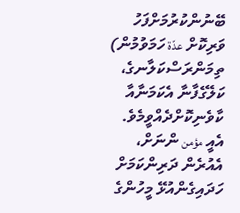ބޭނުންކުރުމަށްފަހު ވަރިކޮށް عدّة ހަމަވުމުން) ތިމަންރަސްކަލާނގެ، ކަލޭގެފާނާ އެކަމަނާއާ ކާވެނިކޮށްދެއްވީމެވެ. އެއީ مؤمن ންނަށް، އެއުރެން ދަރިންކަމަށް ހަދައިގެންއުޅޭ މީހުންގެ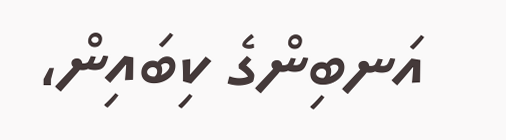އަނބިންގެ ކިބައިން،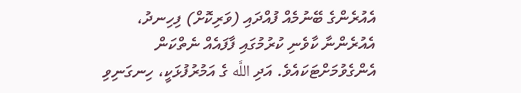އެއުރެންގެ ބޭނުމެއް ފުއްދައި (ވަރިކޮށް) ފިހިނދު، އެއުރެންނާ ކާވެނި ކުރުމުގައި ފާފައެއް ނެތްކަން އެންގެވުމަށްޓަކައެވެ. އަދި اللَّه ގެ އަމުރުފުޅަކީ، ހިނގަނިވި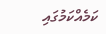ކަމެއްކަމުގައި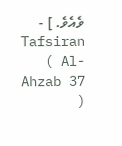ވެއެވެ. ] - Tafsiran ( Al-Ahzab 37 )